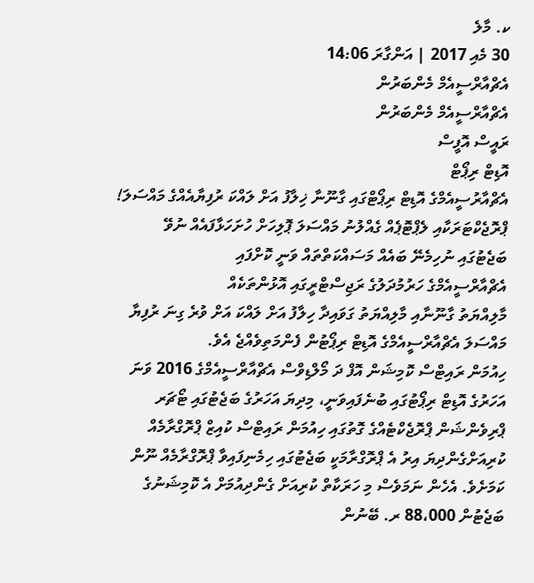ކ. މާލެ
30 މެއި 2017 | އަންގާރަ 14:06
އެޗްއާރްސީއެމް މެންބަރުން
އެޗްއާރްސީއެމް މެންބަރުން
ރައީސް އޮފީސް
އޮޑިޓް ރިޕޯޓް
އެޗްއާރުސީއެމްގެ އޮޑިޓް ރިޕޯޓްގައި ގާނޫނާ ޚިލާފު އަށް ލައްކަ ރުފިޔާއެއްގެ މައްސަލަ!
ޕްރޮޖެކްޓަރަކާއި ލެޕްޓޮޕެއް ގެއްލުނު މައްސަލަ ޕޮލިހަށް ހުށަހަޅާފައެއް ނުވޭ
ބަޖެޓުގައި ނުހިމެނޭ ބައެއް މަސައްކަތްތައް ވަނީ ކޮށްފައި
އެޗްއާރްސީއެމްގެ ހަރުމުދަލުގެ ރަޖިސްޓްރީގައި އޮޅުންތަކެއް
މާލިއްޔަތު ގާނޫނާއި މާލިއްޔަތު ގަވައިދާ ހިލާފު އަށް ލައްކަ އަށް ވުރެ ގިނަ ރުފިޔާ މައްސަލަ އެޗްއާރްސީއެމްގެ އޮޑިޓް ރިޕޯޓުން ފެންމަތިވެއްޖެ އެވެ.
ހިއުމަން ރައިޓްސް ކޮމިޝަން އޮފް ދަ މޯލްޑިވްސް އެޗްއާރްސީއެމްގެ 2016 ވަނަ އަހަރުގެ އޮޑިޓް ރިޕޯޓުގައި ބުނެފައިވަނީ، މިދިޔަ އަހަރުގެ ބަޖެޓުގައި ޓޯޗަރ ޕްރިވެންޝަން ޕްރޮޖެކްޓެއްގެ ގޮތުގައި ހިއުމަން ރައިޓްސް ކުއިޒް ޕްރޮގްރާމެއް ކުރިއަށްގެންދިޔަ އިރު އެ ޕްރޮގްރާމަކީ ބަޖެޓުގައި ހިމެނިފައިވާ ޕްރޮގްރާމެއް ނޫން ކަމަށެވެ. އެހެން ނަމަވެސް މި ހަރަކާތް ކުރިއަށް ގެންދިއުމަށް އެ ކޮމިޝަނުގެ ބަޖެޓުން 88،000 ރ. ބޭނުން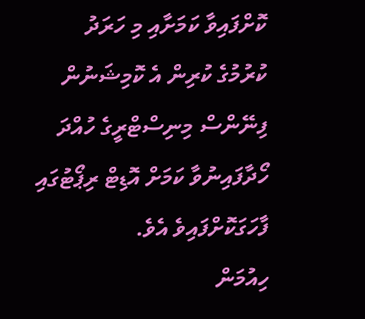ކޮށްފައިވާ ކަމަށާއި މި ހަރަދު ކުރުމުގެ ކުރިން އެ ކޮމިޝަނުން ފިނޭންސް މިނިސްޓްރީގެ ހުއްދަ ހޯދާފައިނުވާ ކަމަށް އޮޑިޓް ރިޕޯޓުގައި ފާހަގަކޮށްފައިވެ އެވެ.
ހިއުމަން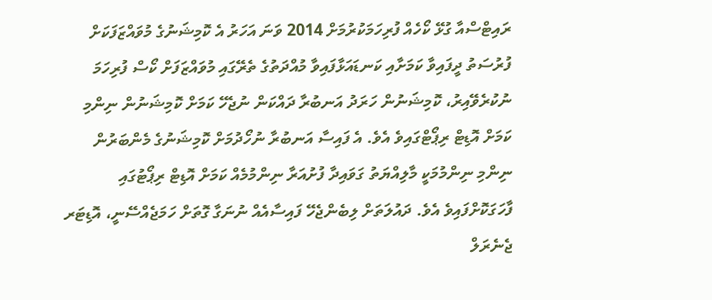ރައިޓްސްއާ ގުޅޭ ކޯހެއް ފުރިހަމަކުރުމަށް 2014 ވަނަ އަހަރު އެ ކޮމިޝަނުގެ މުވައްޒަފަކަށް ފުރުސަތު ދީފައިވާ ކަމަށާއި ކަނޑައަޅާފައިވާ މުއްދަތުގެ ތެރޭގައި މުވައްޒަފަށް ކޯސް ފުރިހަމަ ނުކުރެވޭއިރު، ކޮމިޝަނުން ހަރަދު އަނބުރާ ދައްކަން ނުޖެހޭ ކަމަށް ކޮމިޝަނުން ނިންމި ކަމަށް އޮޑިޓް ރިޕޯޓްގައިވެ އެވެ. އެ ފައިސާ އަނބުރާ ނުހޯދުމަށް ކޮމިޝަނުގެ މެންބަރުން ނިންމި ނިންމުމަކީ މާލިއްޔަތު ގަވައިދާ ފުށުއަރާ ނިންމުމެއް ކަމަށް އޮޑިޓް ރިޕޯޓުގައި ފާހަގަކޮށްފައިވެ އެވެ. ދައުލަތަށް ލިބެންޖެހޭ ފައިސާއެއް ނުނަގާ ގޮތަށް ހަމަޖެއްސޭނީ، އޮޑިޓަރ ޖެނެރަލް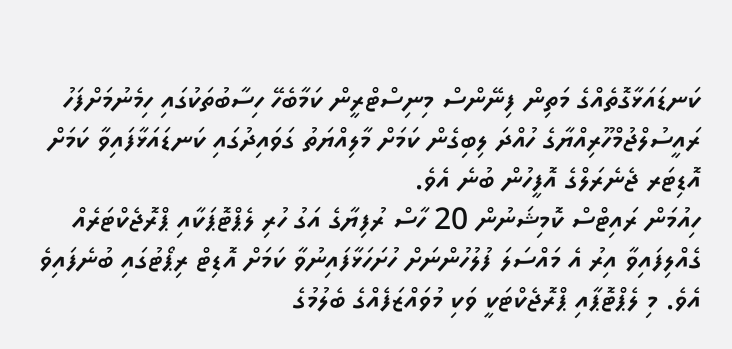ކަނޑައަޅާގޮތެއްގެ މަތިން ފިނޭންސް މިނިސްޓްރީން ކަމާބެހޭ ހިސާބުތަކުގައި ހިމެނުމަށްފަހު ރައީސުލްޖުމްހޫރިއްޔާގެ ހުއްދަ ލިބިގެން ކަމަށް މާލިއްޔަތު ގަވައިދުގައި ކަނޑައަޅާފައިވާ ކަމަށް އޮޑިޓަރ ޖެނެރަލްގެ އޮފީހުން ބުނެ އެވެ.
ހިއުމަން ރައިޓްސް ކޮމިޝަނުން 20 ހާސް ރުފިޔާގެ އަގު ހުރި ލެޕްޓޮޕަކާއި ޕްރޮޖެކްޓަރެއް ގެއްލިފައިވާ އިރު އެ މައްސަލަ ފުލުހުންނަށް ހުށަހަޅާފައިނުވާ ކަމަށް އޮޑިޓް ރިޕޯޓުގައި ބުނެފައިވެ އެވެ. މި ލެޕްޓޮޕާއި ޕްރޮޖެކްޓަކީ ވަކި މުވައްޒަފެއްގެ ބެލުމުގެ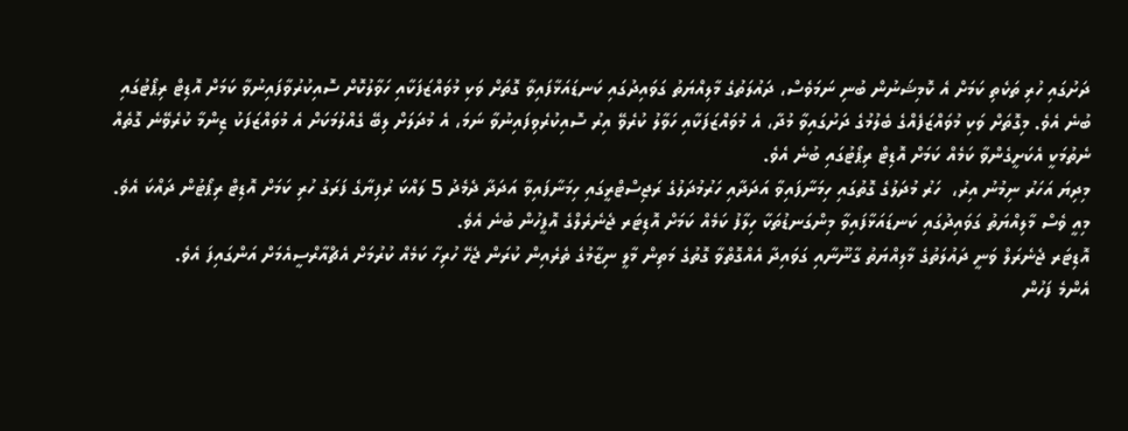ދަށުގައި ހުރި ތަކެތި ކަމަށް އެ ކޮމިޝަނުން ބުނި ނަމަވެސް، ދައުލަތުގެ މާލިއްޔަތު ގަވައިދުގައި ކަނޑައަޅާފައިވާ ގޮތަށް ވަކި މުވައްޒަފަކާއި ހަވާލުކޮށް ސޮއިކުރުވާފައިނުވާ ކަމަށް އޮޑިޓް ރިޕޯޓުގައި ބުނެ އެވެ. މިގޮތަށް ވަކި މުވައްޒަފެއްގެ ބެލުމުގެ ދަށުގައިވާ މުދާ، އެ މުވައްޒަފަކާއި ހަވާލު ކުރެވޭ އިރު ސޮއިކުރެވިފައިނުވާ ނަމަ، އެ މުދަލަށް ލިބޭ ގެއްލުމަކަށް އެ މުވައްޒަފަކު ޒިންމާ ކުރެވޭނެ ގޮތެއް ނެތުމަކީ އެކަށީގެންވާ ކަމެއް ކަމަށް އޮޑިޓް ރިޕޯޓުގައި ބުނެ އެވެ.
މިދިޔަ އަހަރު ނިމުނު އިރު،  ހަރު މުދަލުގެ ގޮތުގައި ހިމަނާފައިވާ އަދަދާއި ހަރުމުދަލުގެ ރަޖިސްޓްރީގައި ހިމަނާފައިވާ އަދަދާ ދެމެދު 5 ލައްކަ ރުފިޔާގެ ފަރަގު ހުރި ކަމަށް އޮޑިޓް ރިޕޯޓުން ދައްކަ އެވެ. މިއީ ވެސް މާލިއްޔަތު ގަވައިދުގައި ކަނޑައަޅާފައިވާ މިންގަނޑުތަކާ ހިލާފު ކަމެއް ކަމަށް އޮޑިޓަރ ޖެނެރެލްގެ އޮފީހުން ބުނެ އެވެ.
އޮޑިޓަރ ޖެނެރަލް ވަނީ ދައުލަތުގެ މާލިއްޔަތު ގާނޫނާއި ގަވައިދާ އެއްގޮތްވާ ގޮތުގެ މަތިން މާލީ ނިޒާމުގެ ތެރެއިން ކުރަން ޖެހޭ ހުރިހާ ކަމެއް ކުރުމަށް އެޗްއާރްސީއެމަށް އަންގައިފަ އެވެ.
އެންމެ ފަހުން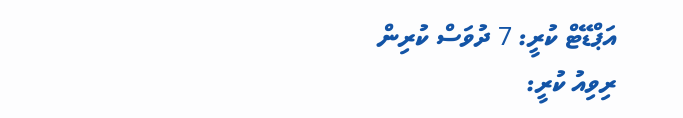އަޕްޑޭޓް ކުރީ: 7 ދުވަސް ކުރިން
ރިވިއު ކުރީ: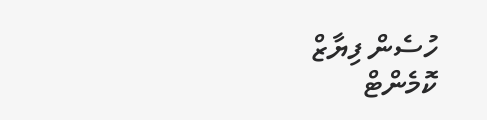ހުސެން ފިޔާޒް
ކޮމެންޓް